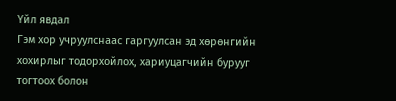Үйл явдал
Гэм хор учруулснаас гаргуулсан эд хөрөнгийн хохирлыг тодорхойлох, хариуцагчийн бурууг тогтоох болон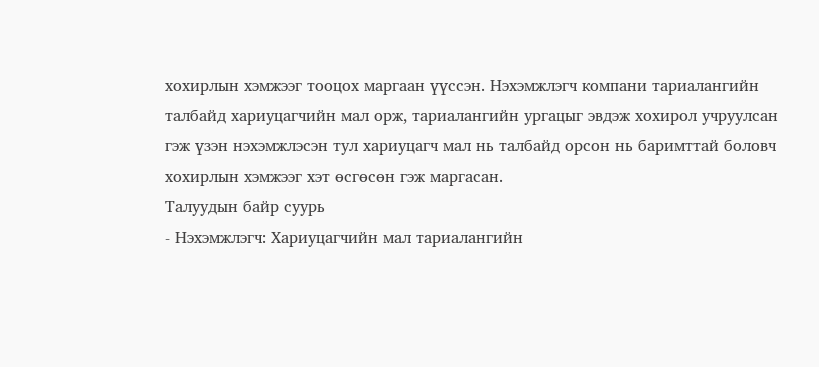хохирлын хэмжээг тооцох маргаан үүссэн. Нэхэмжлэгч компани тариалангийн талбайд хариуцагчийн мал орж, тариалангийн ургацыг эвдэж хохирол учруулсан гэж үзэн нэхэмжлэсэн тул хариуцагч мал нь талбайд орсон нь баримттай боловч хохирлын хэмжээг хэт өсгөсөн гэж маргасан.
Талуудын байр суурь
- Нэхэмжлэгч: Хариуцагчийн мал тариалангийн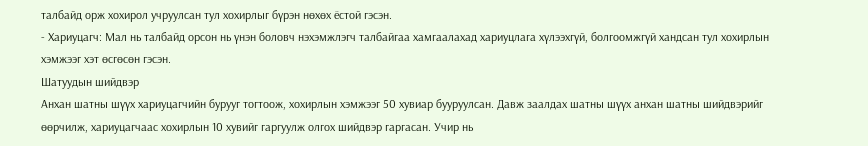талбайд орж хохирол учруулсан тул хохирлыг бүрэн нөхөх ёстой гэсэн.
- Хариуцагч: Мал нь талбайд орсон нь үнэн боловч нэхэмжлэгч талбайгаа хамгаалахад хариуцлага хүлээхгүй, болгоомжгүй хандсан тул хохирлын хэмжээг хэт өсгөсөн гэсэн.
Шатуудын шийдвэр
Анхан шатны шүүх хариуцагчийн бурууг тогтоож, хохирлын хэмжээг 50 хувиар бууруулсан. Давж заалдах шатны шүүх анхан шатны шийдвэрийг өөрчилж, хариуцагчаас хохирлын 10 хувийг гаргуулж олгох шийдвэр гаргасан. Учир нь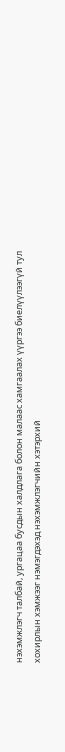нэхэмжлэгч талбай, ургацаа бусдын халдлага болон малаас хамгаалах үүргээ биелүүлээгүй тул хохирлын хэмжээг нэмэгдэхэд нэхэмжлэгчийн хэтэрхий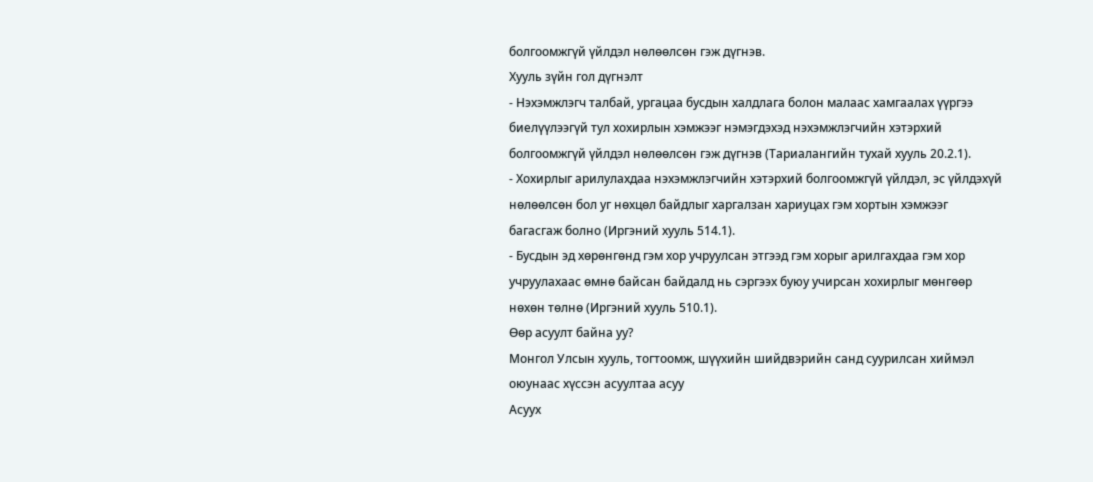болгоомжгүй үйлдэл нөлөөлсөн гэж дүгнэв.
Хууль зүйн гол дүгнэлт
- Нэхэмжлэгч талбай, ургацаа бусдын халдлага болон малаас хамгаалах үүргээ биелүүлээгүй тул хохирлын хэмжээг нэмэгдэхэд нэхэмжлэгчийн хэтэрхий болгоомжгүй үйлдэл нөлөөлсөн гэж дүгнэв (Тариалангийн тухай хууль 20.2.1).
- Хохирлыг арилулахдаа нэхэмжлэгчийн хэтэрхий болгоомжгүй үйлдэл, эс үйлдэхүй нөлөөлсөн бол уг нөхцөл байдлыг харгалзан хариуцах гэм хортын хэмжээг багасгаж болно (Иргэний хууль 514.1).
- Бусдын эд хөрөнгөнд гэм хор учруулсан этгээд гэм хорыг арилгахдаа гэм хор учруулахаас өмнө байсан байдалд нь сэргээх буюу учирсан хохирлыг мөнгөөр нөхөн төлнө (Иргэний хууль 510.1).
Өөр асуулт байна уу?
Монгол Улсын хууль, тогтоомж, шүүхийн шийдвэрийн санд суурилсан хиймэл оюунаас хүссэн асуултаа асуу
Асуух